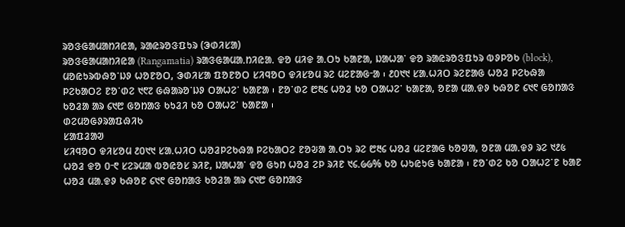ᱨᱚᱝᱜᱟᱢᱟᱴᱤᱭᱟ, ᱨᱟᱭᱨᱚᱝᱯᱩᱨ (ᱳᱰᱤᱥᱟ)
ᱨᱚᱝᱜᱟᱢᱟᱴᱤᱭᱟ (Rangamatia) ᱨᱟᱝᱜᱟᱢᱟᱹᱴᱤᱭᱟᱹ ᱫᱚ ᱢᱤᱫ ᱟᱹᱛᱩ ᱠᱟᱱᱟ, ᱡᱟᱦᱟᱸ ᱫᱚ ᱨᱟᱭᱨᱚᱝᱯᱩᱨ ᱵᱽᱞᱚᱠ (block), ᱢᱚᱭᱩᱨᱵᱷᱚᱸᱡᱽ ᱦᱚᱱᱚᱛ, ᱳᱰᱤᱥᱟ ᱯᱚᱱᱚᱛ ᱥᱤᱧᱚᱛ ᱫᱤᱥᱚᱢ ᱨᱮ ᱢᱮᱱᱟᱜᱼᱟ ᱾ ᱒᱐᱑᱑ ᱥᱟᱹᱦᱤᱛ ᱨᱮᱱᱟᱜ ᱦᱚᱲ ᱞᱮᱠᱷᱟ ᱞᱮᱠᱟᱛᱮ ᱱᱚᱸᱰᱮ ᱑᱖᱗ ᱜᱷᱟᱨᱚᱸᱡᱽ ᱛᱟᱦᱮᱸ ᱠᱟᱱᱟ ᱾ ᱱᱚᱸᱰᱮ ᱘᱓᱔ ᱦᱚᱲ ᱠᱚ ᱛᱟᱦᱮᱸ ᱠᱟᱱᱟ, ᱚᱱᱟ ᱢᱟᱹᱫᱽ ᱠᱷᱚᱱ ᱔᱑᱖ ᱜᱚᱴᱟᱝ ᱠᱚᱲᱟ ᱟᱨ ᱔᱑᱘ ᱜᱚᱴᱟᱝ ᱠᱩᱲᱤ ᱠᱚ ᱛᱟᱦᱮᱸ ᱠᱟᱱᱟ ᱾
ᱰᱮᱢᱚᱜᱽᱨᱟᱯᱷᱤᱠ
ᱥᱟᱯᱲᱟᱣ
ᱥᱤᱧᱚᱛ ᱫᱤᱥᱚᱢ ᱒᱐᱑᱑ ᱥᱟᱹᱦᱤᱛ ᱦᱚᱲᱞᱮᱠᱷᱟ ᱞᱮᱠᱟᱛᱮ ᱱᱚᱶᱟ ᱟᱹᱛᱩ ᱨᱮ ᱘᱓᱔ ᱦᱚᱲ ᱢᱮᱱᱟᱜ ᱠᱚᱣᱟ, ᱚᱱᱟ ᱢᱟᱹᱫᱽ ᱨᱮ ᱑᱒᱕ ᱦᱚᱲ ᱫᱚ ᱐ᱼ᱖ ᱥᱮᱨᱢᱟ ᱵᱚᱭᱚᱥ ᱨᱤᱱ, ᱡᱟᱦᱟᱸ ᱫᱚ ᱜᱩᱴ ᱦᱚᱲ ᱮᱞ ᱨᱤᱱ ᱑᱔ᱹ᱙᱙% ᱠᱚ ᱦᱩᱭᱩᱜ ᱠᱟᱱᱟ ᱾ ᱱᱚᱸᱰᱮ ᱠᱚ ᱛᱟᱦᱮᱸᱱ ᱠᱟᱱ ᱦᱚᱲ ᱢᱟᱹᱫᱽ ᱠᱷᱚᱱ ᱔᱑᱖ ᱜᱚᱴᱟᱝ ᱠᱚᱲᱟ ᱟᱨ ᱔᱑᱘ ᱜᱚᱴᱟᱝ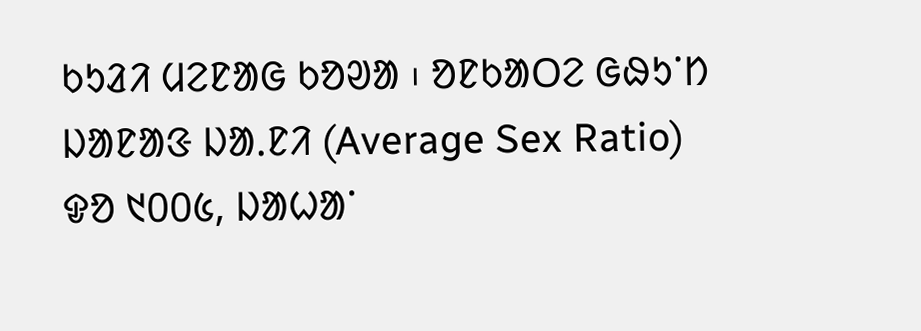ᱠᱩᱲᱤ ᱢᱮᱱᱟᱜ ᱠᱚᱣᱟ ᱾ ᱚᱱᱠᱟᱛᱮ ᱜᱷᱩᱸᱴ ᱡᱟᱱᱟᱝ ᱡᱟᱹᱱᱤ (Average Sex Ratio) ᱫᱚ ᱑᱐᱐᱕, ᱡᱟᱦᱟᱸ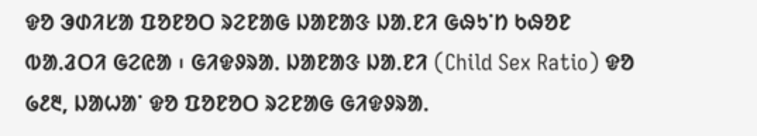ᱫᱚ ᱳᱰᱤᱥᱟ ᱯᱚᱱᱚᱛ ᱨᱮᱱᱟᱜ ᱡᱟᱱᱟᱝ ᱡᱟᱹᱱᱤ ᱜᱷᱩᱸᱴ ᱠᱷᱚᱱ ᱵᱟᱹᱲᱛᱤ ᱜᱮᱭᱟ ᱾ ᱜᱤᱫᱽᱨᱟᱹ ᱡᱟᱱᱟᱝ ᱡᱟᱹᱱᱤ (Child Sex Ratio) ᱫᱚ ᱙᱒᱓, ᱡᱟᱦᱟᱸ ᱫᱚ ᱯᱚᱱᱚᱛ ᱨᱮᱱᱟᱜ ᱜᱤᱫᱽᱨᱟᱹ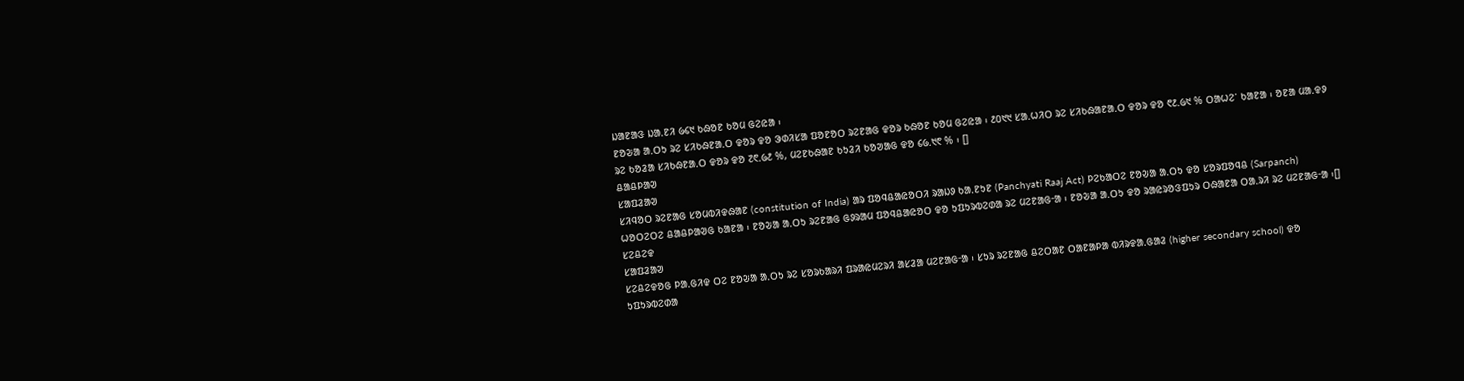ᱡᱟᱱᱟᱝ ᱡᱟᱹᱱᱤ ᱙᱔᱑ ᱠᱷᱚᱱ ᱠᱚᱢ ᱜᱮᱭᱟ ᱾
ᱱᱚᱶᱟ ᱟᱹᱛᱩ ᱨᱮ ᱥᱤᱠᱷᱱᱟᱹᱛ ᱫᱚᱨ ᱫᱚ ᱳᱰᱤᱥᱟ ᱯᱚᱱᱚᱛ ᱨᱮᱱᱟᱜ ᱫᱚᱨ ᱠᱷᱚᱱ ᱠᱚᱢ ᱜᱮᱭᱟ ᱾ ᱒᱐᱑᱑ ᱥᱟᱹᱦᱤᱛ ᱨᱮ ᱥᱤᱠᱷᱟᱱᱟᱹᱛ ᱫᱚᱨ ᱫᱚ ᱖᱒ᱹ᱙᱑ % ᱛᱟᱦᱮᱸ ᱠᱟᱱᱟ ᱾ ᱚᱱᱟ ᱢᱟᱹᱫᱽ ᱨᱮ ᱠᱚᱲᱟ ᱥᱤᱠᱷᱱᱟᱹᱛ ᱫᱚᱨ ᱫᱚ ᱗᱖ᱹ᱙᱒ %, ᱢᱮᱱᱠᱷᱟᱱ ᱠᱩᱲᱤ ᱠᱚᱣᱟᱜ ᱫᱚ ᱔᱙ᱹ᱑᱖ % ᱾ []
ᱪᱟᱪᱞᱟᱣ
ᱥᱟᱯᱲᱟᱣ
ᱥᱤᱧᱚᱛ ᱨᱮᱱᱟᱜ ᱥᱚᱢᱵᱤᱫᱷᱟᱱ (constitution of India) ᱟᱨ ᱯᱚᱧᱪᱟᱭᱚᱛᱤ ᱨᱟᱡᱽ ᱠᱟᱹᱱᱩᱱ (Panchyati Raaj Act) ᱞᱮᱠᱟᱛᱮ ᱱᱚᱶᱟ ᱟᱹᱛᱩ ᱫᱚ ᱥᱚᱨᱯᱚᱧᱪ (Sarpanch) ᱦᱚᱛᱮᱛᱮ ᱪᱟᱪᱞᱟᱣᱜ ᱠᱟᱱᱟ ᱾ ᱱᱚᱶᱟ ᱟᱹᱛᱩ ᱨᱮᱱᱟᱜ ᱜᱽᱨᱟᱢ ᱯᱚᱧᱪᱟᱭᱚᱛ ᱫᱚ ᱩᱯᱩᱨᱵᱮᱰᱟ ᱨᱮ ᱢᱮᱱᱟᱜᱼᱟ ᱾ ᱱᱚᱶᱟ ᱟᱹᱛᱩ ᱫᱚ ᱨᱟᱭᱨᱚᱝᱯᱩᱨ ᱛᱷᱟᱱᱟ ᱛᱟᱹᱨᱤ ᱨᱮ ᱢᱮᱱᱟᱜᱼᱟ ᱾[]
ᱥᱮᱪᱮᱫ
ᱥᱟᱯᱲᱟᱣ
ᱥᱮᱪᱮᱫᱚᱜ ᱞᱟᱹᱜᱤᱫ ᱛᱮ ᱱᱚᱶᱟ ᱟᱹᱛᱩ ᱨᱮ ᱥᱚᱨᱠᱟᱨᱤ ᱯᱨᱟᱭᱢᱮᱨᱤ ᱟᱥᱲᱟ ᱢᱮᱱᱟᱜᱼᱟ ᱾ ᱥᱩᱨ ᱨᱮᱱᱟᱜ ᱪᱮᱛᱟᱱ ᱛᱟᱱᱟᱞᱟ ᱵᱤᱨᱫᱟᱹᱜᱟᱲ (higher secondary school) ᱫᱚ ᱩᱯᱩᱨᱵᱮᱰᱟ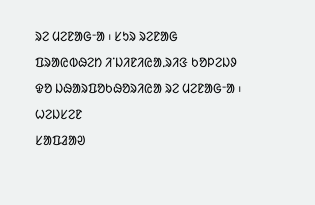ᱨᱮ ᱢᱮᱱᱟᱜᱼᱟ ᱾ ᱥᱩᱨ ᱨᱮᱱᱟᱜ ᱯᱨᱟᱭᱵᱷᱮᱴ ᱤᱸᱡᱤᱱᱤᱭᱟᱹᱨᱤᱝ ᱠᱚᱞᱮᱡᱽ ᱫᱚ ᱡᱷᱟᱨᱯᱚᱠᱷᱚᱨᱤᱭᱟ ᱨᱮ ᱢᱮᱱᱟᱜᱼᱟ ᱾
ᱦᱮᱡᱥᱮᱱ
ᱥᱟᱯᱲᱟᱣ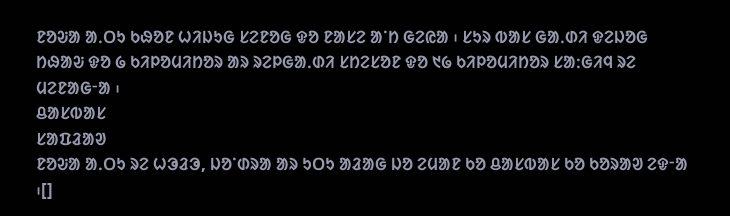ᱱᱚᱶᱟ ᱟᱹᱛᱩ ᱠᱷᱚᱱ ᱦᱤᱡᱩᱜ ᱥᱮᱱᱚᱜ ᱫᱚ ᱱᱟᱥᱮ ᱟᱸᱴ ᱜᱮᱭᱟ ᱾ ᱥᱩᱨ ᱵᱟᱥ ᱜᱟᱹᱰᱤ ᱫᱮᱡᱚᱜ ᱴᱷᱟᱶ ᱫᱚ ᱙ ᱠᱤᱞᱚᱢᱤᱴᱚᱨ ᱟᱨ ᱨᱮᱞᱜᱟᱹᱰᱤ ᱥᱴᱮᱥᱚᱱ ᱫᱚ ᱑᱙ ᱠᱤᱞᱚᱢᱤᱴᱚᱨ ᱥᱟᱺᱜᱤᱧ ᱨᱮ ᱢᱮᱱᱟᱜᱼᱟ ᱾
ᱪᱟᱥᱵᱟᱥ
ᱥᱟᱯᱲᱟᱣ
ᱱᱚᱶᱟ ᱟᱹᱛᱩ ᱨᱮ ᱦᱳᱲᱳ, ᱡᱚᱸᱰᱨᱟ ᱟᱨ ᱩᱛᱩ ᱟᱲᱟᱜ ᱡᱚ ᱮᱢᱟᱱ ᱠᱚ ᱪᱟᱥᱵᱟᱥ ᱠᱚ ᱠᱚᱨᱟᱣ ᱮᱫᱼᱟ ᱾[]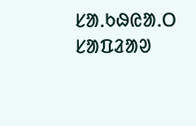ᱥᱟᱹᱠᱷᱭᱟᱹᱛ
ᱥᱟᱯᱲᱟᱣ